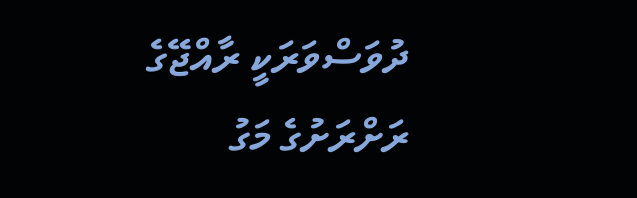ދުވަސްވަރަކީ ރާއްޖޭގެ ރަށްރަށުގެ މަގު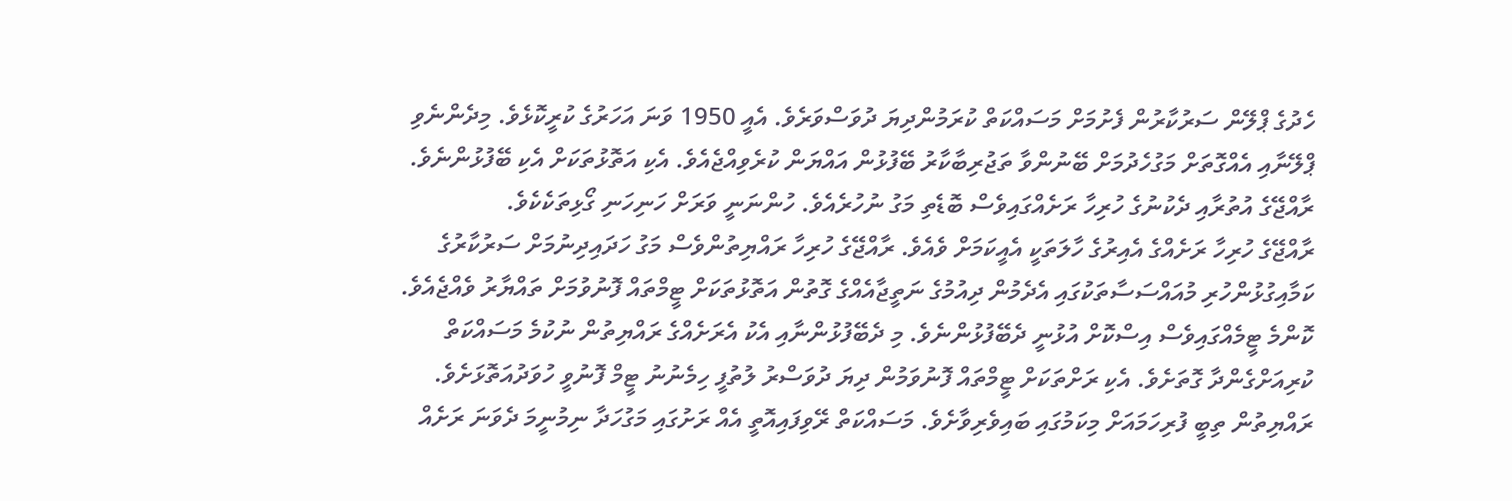ހެދުގެ ޕްލޭން ސަރުކާރުން ފެށުމަށް މަސައްކަތް ކުރަމުންދިޔަ ދުވަސްވަރެވެ. އެއީ 1950 ވަނަ އަހަރުގެ ކުރީކޮޅެވެ. މިދެންނެވި ޕްލޭނާއި އެއްގޮތަށް މަގުހެދުމަށް ބޭނުންވާ ތަޖުރިބާކާރު ބޭފުޅުން އައްޔަން ކުރެވިއްޖެއެވެ. އެކި އަތޮޅުތަކަށް އެކި ބޭފުޅުންނެވެ. ރާއްޖޭގެ އުތުރާއި ދެކުނުގެ ހުރިހާ ރަށެއްގައިވެސް ބޮޑެތި މަގު ނުހުރެއެވެ. ހުންނަނީ ވަރަށް ހަނިހަނި ގޯޅިތަކެކެވެ.
ރާއްޖޭގެ ހުރިހާ ރަށެއްގެ އެއިރުގެ ހާލަތަކީ އެއީކަމަށް ވެއެވެ. ރާއްޖޭގެ ހުރިހާ ރައްޔިތުންވެސް މަގު ހަދައިދިނުމަށް ސަރުކާރުގެ ކަމާއިގުޅުންހުރި މުއައްސަސާތަކުގައި އެދެމުން ދިއުމުގެ ނަތީޖާއެއްގެ ގޮތުން އަތޮޅުތަކަށް ޓީމްތައް ފޮނުވުމަށް ތައްޔާރު ވެއްޖެއެވެ. ކޮންމެ ޓީމެއްގައިވެސް އިސްކޮށް އުޅުނީ ދެބޭފުޅުންނެވެ. މި ދެބޭފުޅުންނާއި އެކު އެރަށެއްގެ ރައްޔިތުން ނުކުމެ މަސައްކަތް ކުރިއަށްގެންދާ ގޮތަށެވެ. އެކި ރަށްތަކަށް ޓީމްތައް ފޮނުވަމުން ދިޔަ ދުވަސްރު ލުތުފީ ހިމެނުނު ޓީމް ފޮނުވީ ހުވަދުއަތޮޅަށެވެ. ރައްޔިތުން ތިބީ ފުރިހަމައަށް މިކަމުގައި ބައިވެރިވާށެވެ. މަސައްކަތް ރޭވިފައިއޮތީ އެއް ރަށުގައި މަގުހަދާ ނިމުނީމަ ދެވަނަ ރަށެއް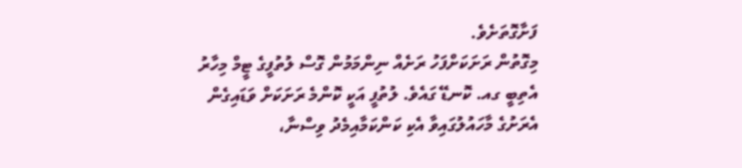ފަށާގޮތަށެވެ.
މިގޮތުން ރަށަކަށްފަހު ރަށެއް ނިންމަމުން ގޮސް ލުތުފީގެ ޓީމް މިހާރު އެތިބީ ގއ. ކޮނޑޭ ގައެވެ. ލުތުފީ އަކީ ކޮންމެ ރަށަކަށް ވަޑައިގެން އެރަށުގެ މާހައުލުގައިވާ އެކި ކަންކަމާއިމެދު ވިސްނާ،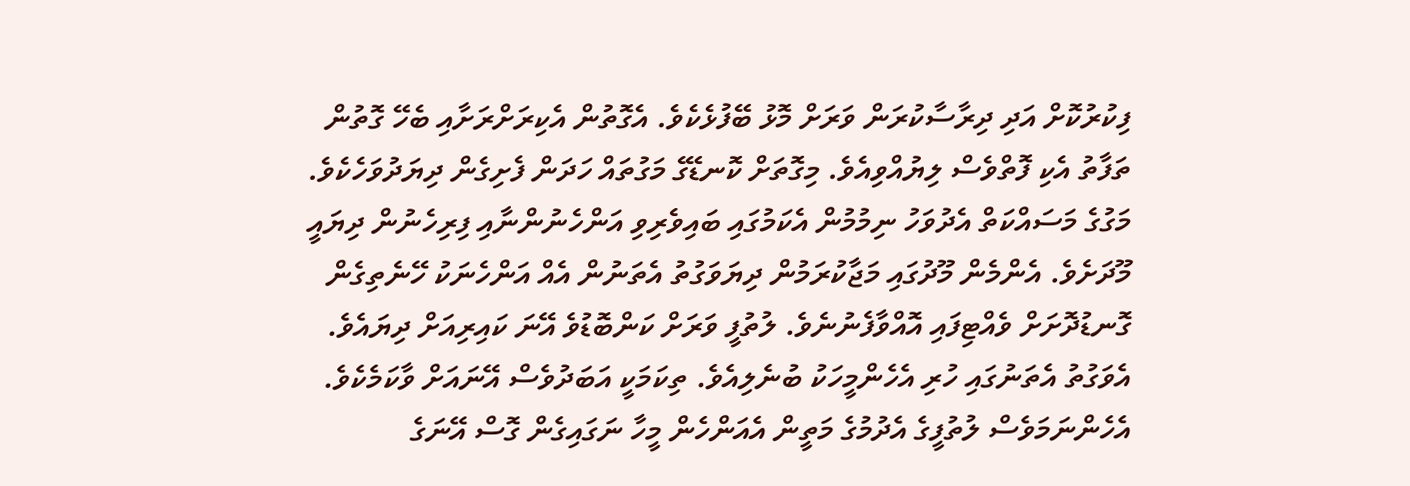ފިކުރުކޮށް އަދި ދިރާސާކުރަން ވަރަށް މޮޅު ބޭފުޅެކެވެ. އެގޮތުން އެކިރަށްރަށާއި ބެހޭ ގޮތުން ތަފާތު އެކި ފޮތްވެސް ލިޔުއްވިއެވެ. މިގޮތަށް ކޮނޑޭގެ މަގުތައް ހަދަން ފެށިގެން ދިޔަދުވަހެކެވެ.
މަގުގެ މަސައްކަތް އެދުވަހު ނިމުމުން އެކަމުގައި ބައިވެރިވި އަންހެނުންނާއި ފިރިހެނުން ދިޔައީ މޫދަށެވެ. އެންމެން މޫދުގައި މަޖާކުރަމުން ދިޔަވަގުތު އެތަނުން އެއް އަންހެނަކު ހޭނެތިގެން ގޮނޑުދޮށަށް ވެއްޓިފައި އޮއްވާފެނުނެވެ. ލުތުފީ ވަރަށް ކަންބޮޑުވެ އޭނަ ކައިރިއަށް ދިޔައެވެ. އެވަގުތު އެތަނުގައި ހުރި އެހެންމީހަކު ބުނެލިއެވެ. ތިކަމަކީ އަބަދުވެސް އޭނައަށް ވާކަމެކެވެ. އެހެންނަމަވެސް ލުތުފީގެ އެދުމުގެ މަތީން އެއަންހެން މީހާ ނަގައިގެން ގޮސް އޭނަގެ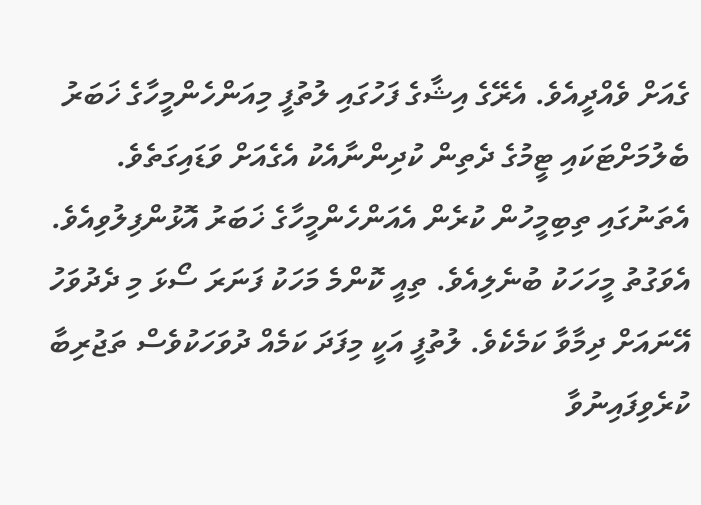ގެއަށް ވެއްދީއެވެ. އެރޭގެ އިޝާގެ ފަހުގައި ލުތުފީ މިއަންހެންމީހާގެ ޚަބަރު ބެލުމަށްޓަކައި ޓީމުގެ ދެތިން ކުދިންނާއެކު އެގެއަށް ވަޑައިގަތެވެ. އެތަނުގައި ތިބިމީހުން ކުރެން އެއަންހެންމީހާގެ ޚަބަރު އޮޅުންފިލުވިއެވެ.
އެވަގުތު މީހަހަކު ބުނެލިއެވެ. ތިއީ ކޮންމެ މަހަކު ފަނަރަ ސޯޅަ މި ދެދުވަހު އޭނައަށް ދިމާވާ ކަމެކެވެ. ލުތުފީ އަކީ މިފަދަ ކަމެއް ދުވަހަކުވެސް ތަޖުރިބާ ކުރެވިފައިނުވާ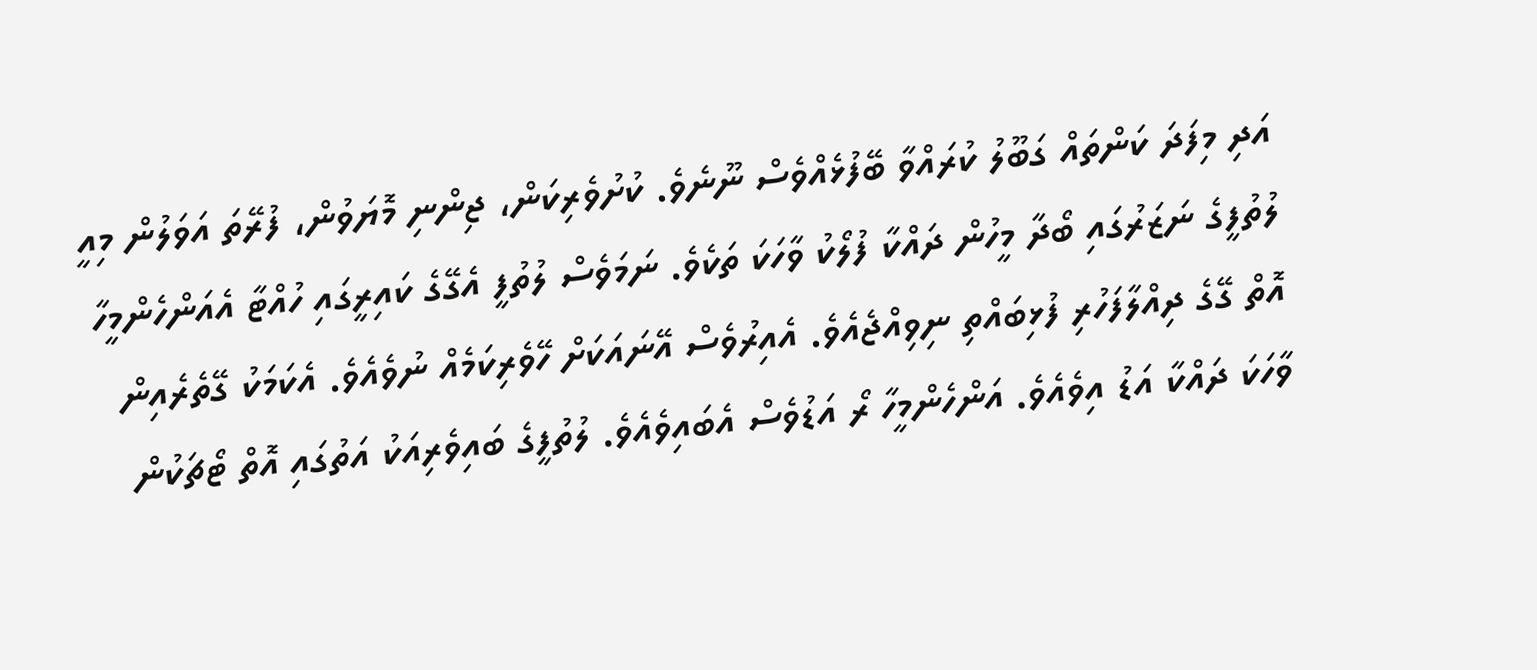އަދި މިފަދަ ކަންތައް ގަބޫލު ކުރައްވާ ބޭފުޅެއްވެސް ނޫނެވެ. ކުށުވެރިކަން، ޖިންނި މޮޔަވުން، ފުރޭތަ އަވަލުން މިއީ ލުތުފީގެ ނަޒަރުގައި ބޯދާ މީހުން ދައްކާ ފުލޯކު ވާހަކަ ތަކެވެ. ނަމަވެސް ލުތުފީ އެގޭގެ ކައިރީގައި ހުއްޓާ އެއަންހެންމީހާ އޮތް ގޭގެ ދިއްލާފަހުރި ފުޅިބައްތި ނިވިއްޖެއެވެ. އެއިރުވެސް އޭނައަކަށް ހޭވެރިކަމެއް ނުވެއެވެ. އެކަމަކު ގޭތެރެއިން ވާހަކަ ދައްކާ އަޑު އިވެއެވެ. އަންހެންމީހާ ރޯ އަޑުވެސް އެބައިވެއެވެ. ލުތުފީގެ ބައިވެރިއަކު އަތުގައި އޮތް ޓޯޗަކުން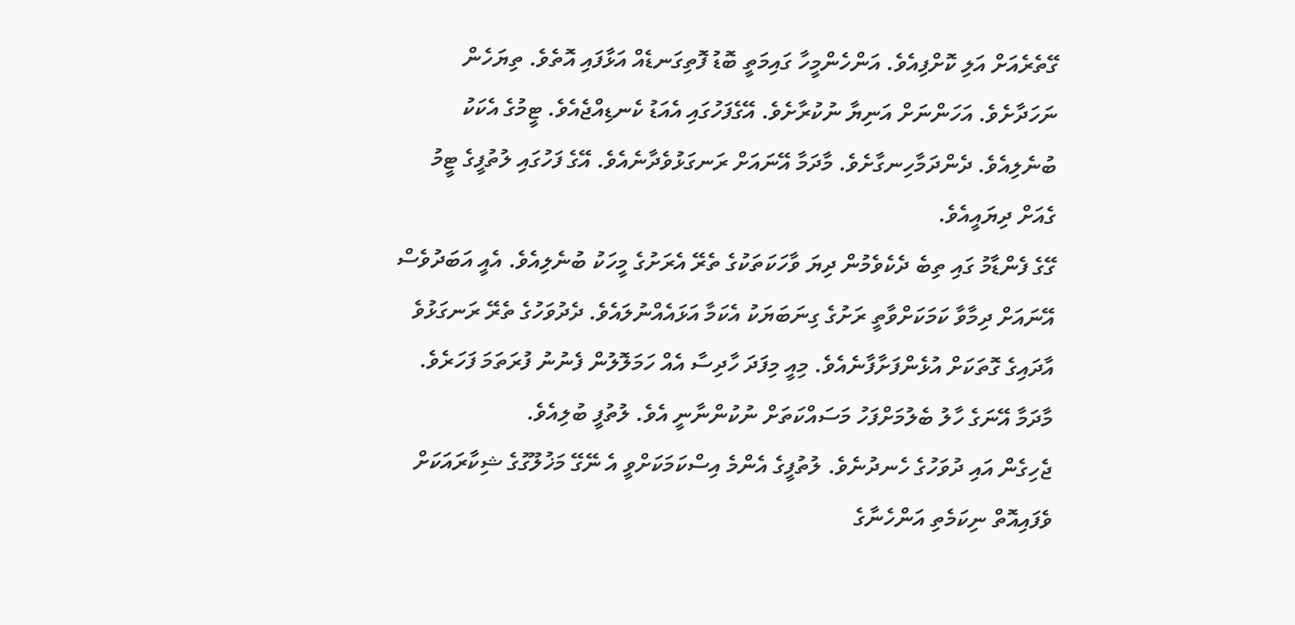ގޭތެރެއަށް އަލި ކޮށްފިއެވެ. އަންހެންމީހާ ގައިމަތީ ބޮޑު ފޮތިގަނޑެއް އަޅާފައި އޮތެވެ. ތިޔަހެން ނަހަދާށެވެ. އަހަންނަށް އަނިޔާ ނުކުރާށެވެ. އޭގެފަހުގައި އެއަޑު ކެނޑިއްޖެއެވެ. ޓީމުގެ އެކަކު ބުނެލިއެވެ. ދެންދަމާހިނގާށެވެ. މާދަމާ އޭނައަށް ރަނގަޅުވެދާނެއެވެ. އޭގެ ފަހުގައި ލުތުފީގެ ޓީމު ގެއަށް ދިޔައީއެވެ.
ގޭގެ ފެންޑާމު ގައި ތިބެ ދެކެވެމުން ދިޔަ ވާހަކަތަކުގެ ތެރޭ އެރަށުގެ މީހަކު ބުނެލިއެވެ. އެއީ އަބަދުވެސް އޭނައަށް ދިމާވާ ކަމަކަށްވާތީ ރަށުގެ ގިނަބަޔަކު އެކަމާ އަޅައެއްނުލައެވެ. ދެދުވަހުގެ ތެރޭ ރަނގަޅުވެ އާދައިގެ ގޮތަކަށް އުޅެންފަށާފާނެއެވެ. މިއީ މިފަދަ ހާދިސާ އެއް ހަމަލޮލުން ފެނުނު ފުރަތަމަ ފަހަރެވެ. މާދަމާ އޭނަގެ ހާލު ބެލުމަށްފަހު މަސައްކަތަށް ނުކުންނާނީ އެވެ. ލުތުފީ ބުލިއެވެ.
ޖެހިގެން އައި ދުވަހުގެ ހެނދުނެވެ. ލުތުފީގެ އެންމެ އިސްކަމަކަށްވީ އެ ނޭގޭ މަޚުލޫގުގެ ޝިކާރައަކަށް ވެފައިއޮތް ނިކަމެތި އަންހެނާގެ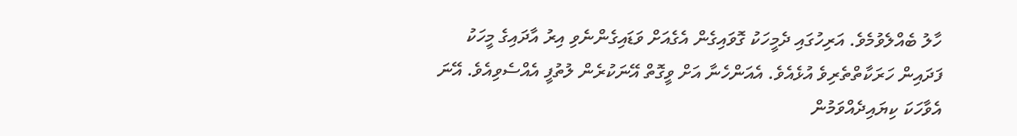ހާލު ބެއްލެވުމެވެ. އަރިހުގައި ދެމީހަކު ގޮވައިގެން އެގެއަށް ވަޑައިގެންނެވި އިރު އާދައިގެ މީހަކު ފަދައިން ހަރަކާތްތެރިވެ އުޅެއެވެ. އެއަންހެނާ އަށް ވީގޮތް އޭނަކުރެން ލުތުފީ އެއްސެވިއެވެ. އޭނަ އެވާހަކަ ކިޔައިދެއްވަމުން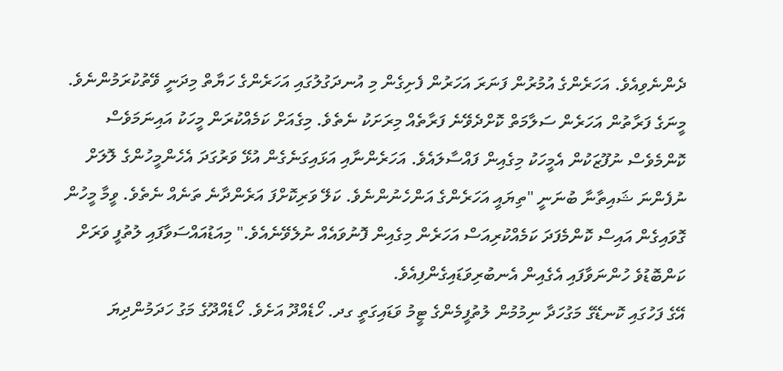ދެންނެވިއެވެ. އަހަރެންގެ އުމުރުން ފަނަރަ އަހަރުން ފެށިގެން މި އުނދަގުލުގައި އަހަރެންގެ ހަޔާތް މިދަނީ ވޭތުކުރަމުންނެވެ. މީނަގެ ފަރާތުން އަހަރެން ސަލާމަތް ކޮށްދެވޭނެ ފަރާތެއް މިރަށަކު ނެތެވެ. މިގެއަށް ކަމެއްކުރަން މީހަކު އައިނަމަވެސް ކޮންމެވެސް ނުފޫޒަކުން އެމީހަކު މިގެއިން ފައްސާލައެވެ. އަހަރެންނާއި އަޅައިގަނެގެން އުޅޭ ވަރުގަދަ އެހެންމީހުންގެ ލޮލަށް ނުފެންނަ ޝައިތާނާ ބުނަނީ "ތިޔައީ އަހަރެންގެ އަންހެނުންނެވެ. ކަލޭ ވަރިކޮށްފަ އަރެންދާނެ ތަނެއް ނެތެވެ. ވީމާ މީހުން ގޮވައިގެން އައިސް ކޮންމެފަދަ ކަމެއްކުރިއަސް އަހަރެން މިގެއިން ފޮނުވައެއް ނުލެވޭނެއެވެ." މިއަޑުއައްސަވާފައި ލުތުފީ ވަރަށް ކަންބޮޑުވެ ހުންނަވާފައި އެގެއިން އެނބުރިވަޑައިގެންފިއެވެ.
އޭގެ ފަހުގައި ކޮނޑޭގެ މަގުހަދާ ނިމުމުން ލުތުފީމެންގެ ޓީމު ވަޑައިގަތީ ގދ. ހޯޑެއްދޫ އަށެވެ. ހޯޑެއްދޫގެ މަގު ހަދަމުންދިޔަ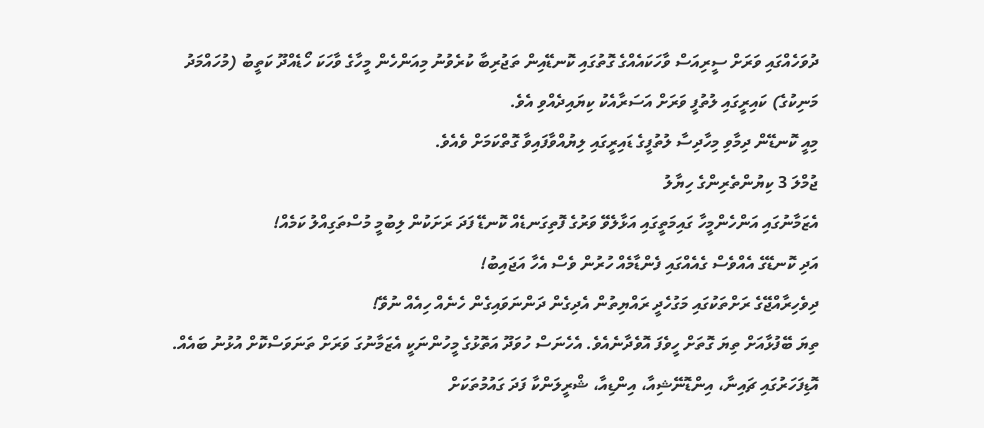ދުވަހެއްގައި ވަރަށް ސީރިއަސް ވާހަކައެއްގެ ގޮތުގައި ކޮނޑޭއިން ތަޖުރިބާ ކުރެވުނު މިއަންހެން މީހާގެ ވާހަކަ ހޯޑެއްދޫ ކަތީބު (މުހައްމަދު މަނިކުގެ) ކައިރީގައި ލުތުފީ ވަރަށް އަސަރާއެކު ކިޔައިދެއްވި އެވެ.
މިއީ ކޮނޑޭން ދިމާވި މިހާދިސާ ލުތުފީގެ ޑައިރީގައި ލިޔުއްވާފައިވާ ގޮތްކަމަށް ވެއެވެ.
ޖުމްލަ 3 ކިޔުންތެރިންގެ ހިޔާލު
އެޒަމާނުގައި އަންހެންމީހާ ގައިމަތީގައި އަޅާލެވޭ ވަރުގެ ފޮތިގަނޑެއް ކޮނޑޭ ފަދަ ރަށަކުން ލިބުމީ މުސްތަގިއްލު ކަމެއް!
އަދި ކޮނޑޭގެ އެއްވެސް ގެއެއްގައި ފެންޑާމެއް ހުރުން ވެސް އެހާ އަޖައިބު!
ދިވެހިރާއްޖޭގެ ރަށްތަކުގައި މަގުހެދީ ރައްޔިތުން އެދިގެން ދަންނަވައިގެން ހެނެއް ހިއެއް ނުވޭ!
ތިޔަ ބޭފުޅާއަށް ތިޔަ ގޮތަށް ހީވެފަ އޮވެދާނެއެވެ. އެހެނަސް ހުވަދޫ އަތޮޅުގެ މީހުންނަކީ އެޒަމާނުގަ ވަރަށް ތަނަވަސްކޮށް އުޅުނު ބައެއް. އޮޑިފަހަރުގައި ޗައިނާ، އިންޑޮނޭޝިއާ، އިންޑިއާ، ޝްރީލަންކާ ފަދަ ގައުމުތަކަށް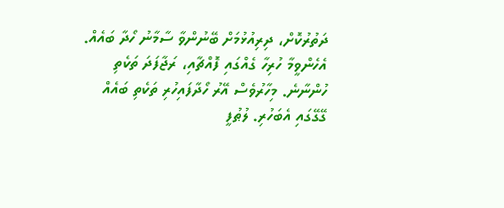ދަތުރުކޮށް، ދިރިއުޅުމަށް ބޭނުންވާ ސާމާނު ހޯދާ ބައެއް. އެހެންވީމާ ހުރިހާ ގެއްގައި ފޮއްޗާއި، ރަޖާފަދަ ތަކެތި ހުންނާނެ. މިހާރުވެސް އޭރު ހޯދާފައިހުރި ތަކެތި ބައެއް ގޭގޭގައި އެބަހުރި. ލުޠުފީ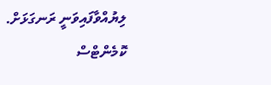ލިޔުއްވާފައިވަނީ ރަނގަޅަށް.
ކޮމެންޓްސް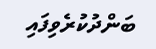ބަންދުކުރެވިފައި